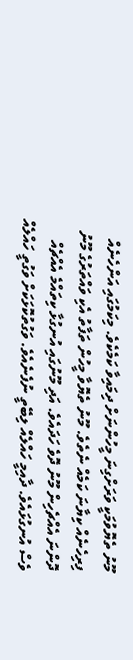މޫނު ތެޔޮވުމަކީ ވަރަށްގިނަ މީހުންނަށް ދިމައިވާ ކަމެކެވެ. މިކަމުގައި އަންހެނެއް ފިރިހެނެއް ކިޔާނަ ކަމެއް ނެތެވެ. މޫނު ތެޔޮވާ މީހުން ތަފާތު އެކި ވައްތަރުގެ މޫނު ދޮންނަ އެއްޗެހިން މޫނު ދޮވެ ހަދައެވެ. އަދި މޫނުގައި އުނގުޅާ ކިތައްމެ އެއްޗެއް ވެސް އުނގުޅައެވެ. ދާއިމީ ހައްލެއް ލިބޭތީ ނުފެނެއެވެ. ވަގުތުކޮޅަކަށް ވަގުތީ ހައްލެއް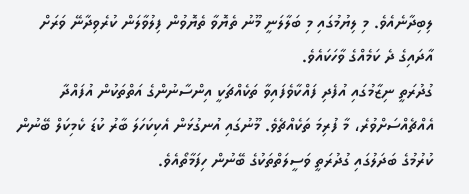ލިބިދާނެއެވެ. މި ލިޔުމުގައި މި ބަލާލަނީ މޫނު ތެޔޮވާ ތެޔޮވުން ފިލުވާލަން ކުރެވިދާނޭ ވަރަށް އާދައިގެ ދެ ކަމެއްގެ ވާހަކައެވެ.
ގުދުރަތީ ނިޒާމުގައި އުފެދި ފައްކާވެފައިވާ ތަކެއްޗަކީ އިންސާނުންގެ އަތްތަކުން އުފައްދާ އެއްޗެއްސަށްވުރެ، މާ ފުރިމަ ތަކެއްޗެވެ. މޫނުގައި އުނގުޅަން އެކިކަހަލަ ބާރު ކުޑަ ކެމިކަލް ބޭނުން ކުރުމުގެ ބަދަލުގައި ގުދުރަތީ ވަސީލަތްތަކުގެ ބޭނުން ހިފަމާތޯއެވެ.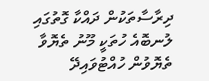ދިރާސާތަކުން ދައްކާ ގޮތުގައި ލުނބޮއެ ހުތަކީ މޫނު ތެޔޮވާ ތެޔޮވުން ހުއްޓުވައިދޭ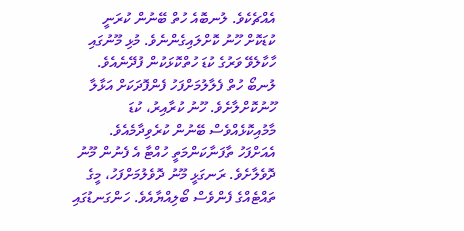އެއްޗެކެވެ. ލުނބޮއެ ހުތް ބޭނުން ކުރަނީ ކުޑަކޮށް ހޫނު ކޮށްލައިގެންނެވެ. މުޅި މޫނުގައި ހާކާލެވޭ ވަރުގެ ކުޑަ ހުތްކޮޅަކުން ފުދޭނެއެވެ. ލުނބޯ ހުތް ފެލާލުމަށްފަހު ފެންފޮދަކަށް އަޅާލާ ހޫނުކޮށްލާށެވެ. ހޫނު ކުރާއިރު، ކުޑަ މާމުއިކޮޅެއްވެސް ބޭނުން ކުރެވިދާމެއެވެ. އެއަށްފަހު ތާފަނާކަންމަތީ ހުއްޓާ އެ ފެނުން މޫނު ދޮވެލާށެވެ. ރަނގަޅީ މޫނު ދޮވެލުމަށްފަހު، މީގެ ތައްޓެއްގެ ފެންވެސް ބޯލިއްޔާއެވެ. ހަންގަނޑުގައި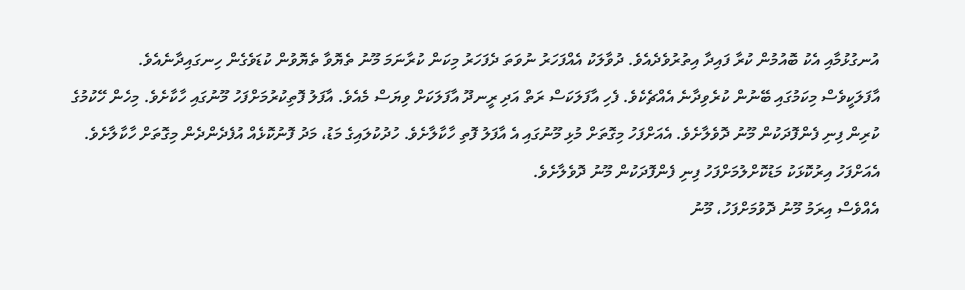އުނގުޅުމާއި އެކު ބޮއުމުން ކުރާ ފައިދާ އިތުރުވެދެއެވެ. ދުވާލަކު އެއްފަހަރު ނުވަތަ ދެފަހަރު މިކަން ކުރާނަމަ މޫނު ތެޔޮވާ ތެޔޮވުން ކުޑަވެގެން ހިނގައިދާނެއެވެ.
އާފަލަކީވެސް މިކަމުގައި ބޭނުން ކުރެވިދާނެ އެއްޗެކެވެ. ފެހި އާފަލަކަސް ރަތް އަދި ރީނދޫ އާފަލަކަށް ވިޔަސް މެއެވެ. އާފަލު ފޮތިކުރުމަށްފަހު މޫނުގައި ހާކާށެވެ. މިހެން ހޭކުމުގެ ކުރިން ފިނި ފެންފޮދަކުން މޫނު ދޮވެލާށެވެ. އެއަށްފަހު މިގޮތަށް މުޅި މޫނުގައި އެ އާފަލު ފޮތި ހާކާލާށެވެ. ހުދުކުލައިގެ މަޑު، މަދު ފޮނުކޮޅެއް އުފެދެންދެން މިގޮތަށް ހާކާލާށެވެ. އެއަށްފަހު އިރުކޮޅަކު މަޑުކޮށްލުމަށްފަހު ފިނި ފެންފޮދަކުން މޫނު ދޮވެލާށެވެ.
އެއްވެސް އިރަމު މޫނު ދޮވުމަށްފަހު، މޫނު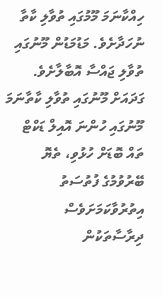ހިއްކާނަމަ މޫމުގައި ތުވާލި ކާތާ ނުހަދާށެވެ. މަޑުމަޑުން މޫނުގައި ތުވާލި ޖައްސާ އޮބާލާށެވެ. ގަދައަށް މޫނުގައި ތުވާލި ކާތާނަމަ މޫނުގައި ހުންނަ އޮއިލް ޑަކްޓް ތައް ބޮޑަށް ހުޅުވި، ތެޔޮ ބޭރުވުމުގެ ފުތުސަތު އިތުރުވާކަމަށަވެސް ދިރާސާތަކުން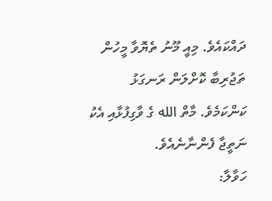ދައްކައެވެ. މިއީ މޫނު ތެޔޮވާ މީހުން ތަޖުރިބާ ކޮށްލަން ރަނގަޅު ކަންކަމެވެ. މާތް الله ގެ ވާގިފުޅާއި އެކު ނަތީޖާ ފެންނާނެއެވެ.
ހަވާލާ: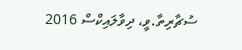ސުޗާރިތާ.ވީ، ދިވާލައިކްސް 2016